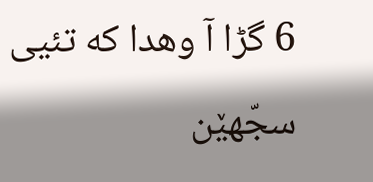6 گڑا آ وهدا که تئیی سجّهێن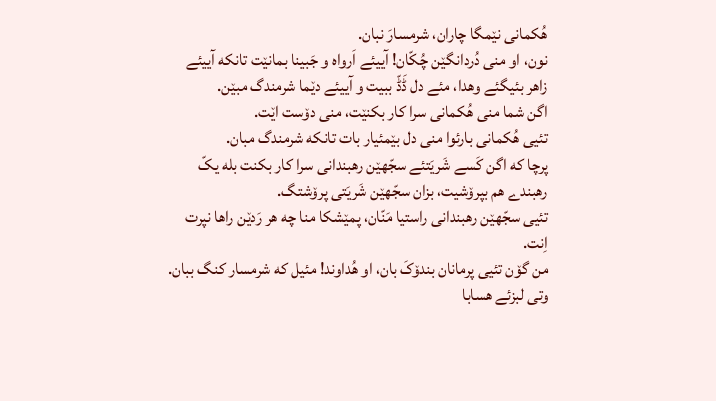هُکمانی نێمگا چاران، شرمسارَ نبان.
نون، او منی دُردانگێن چُکّان! آییئے اَرواه و جَبینا بمانێت تانکه آییئے زاهر بئیگئے وهدا، مئے دل ڈَڈّ ببیت و آییئے دێما شرمندگ مبێن.
اگن شما منی هُکمانی سرا کار بکنێت، منی دۆست اێت.
تئیی هُکمانی بارئوا منی دل بێمئیار بات تانکه شرمندگ مبان.
پرچا که اگن کَسے شَریَتئے سجّهێن رهبندانی سرا کار بکنت بله یکّ رهبندے هم بپرۆشیت، بزان سجّهێن شَریَتی پرۆشتگ.
تئیی سجّهێن رهبندانی راستیا مَنّان، پمێشکا منا چه هر رَدێن راها نپرت اِنت.
من گۆن تئیی پرمانان بندۆکَ بان، او هُداوند! مئیل که شرمسار کنگ ببان.
وتی لبزئے هسابا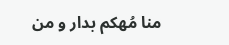منا مُهکم بدار و من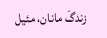زندگَ مانان، مئیل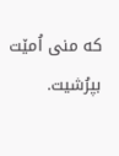که منی اُمێت بپرُشیت.